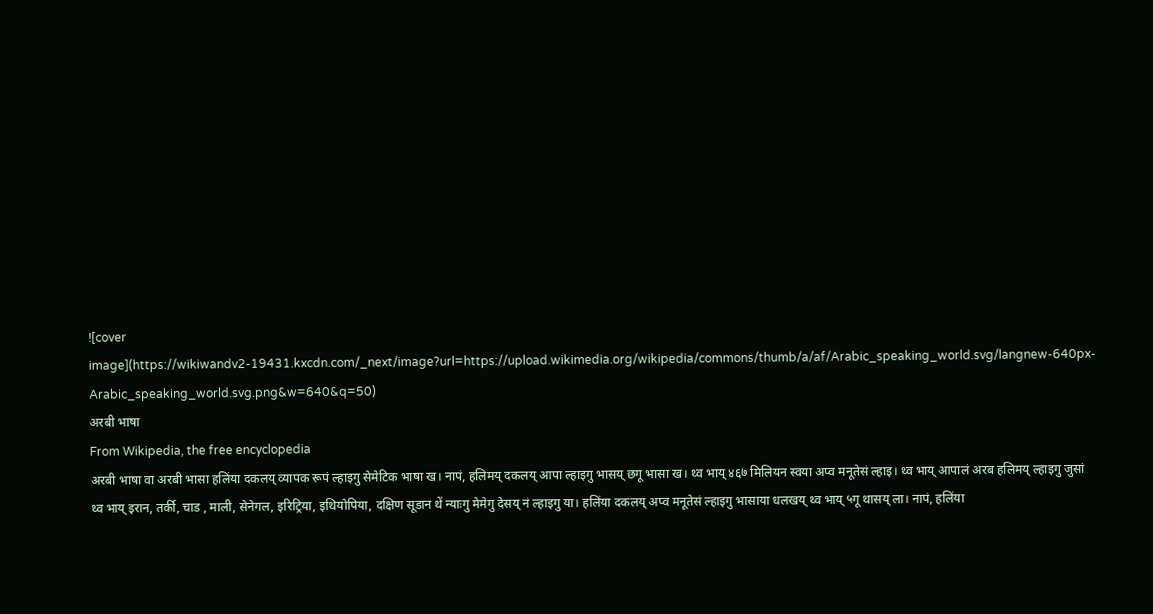![cover image](https://wikiwandv2-19431.kxcdn.com/_next/image?url=https://upload.wikimedia.org/wikipedia/commons/thumb/a/af/Arabic_speaking_world.svg/langnew-640px-Arabic_speaking_world.svg.png&w=640&q=50)
अरबी भाषा
From Wikipedia, the free encyclopedia
अरबी भाषा वा अरबी भासा हलिंया दकलय् व्यापक रूपं ल्हाइगु सेमेटिक भाषा ख। नापं, हलिमय् दकलय् आपा ल्हाइगु भासय् छगू भासा ख। थ्व भाय् ४६७ मिलियन स्वया अप्व मनूतेसं ल्हाइ। थ्व भाय् आपालं अरब हलिमय् ल्हाइगु जुसां थ्व भाय् इरान, तर्की, चाड , माली, सेनेगल, इरिट्रिया, इथियोपिया, दक्षिण सूडान थें न्याःगु मेमेगु देसय् नं ल्हाइगु या। हलिंया दकलय् अप्व मनूतेसं ल्हाइगु भासाया धलखय् थ्व भाय् ५गू थासय् ला। नापं, हलिंया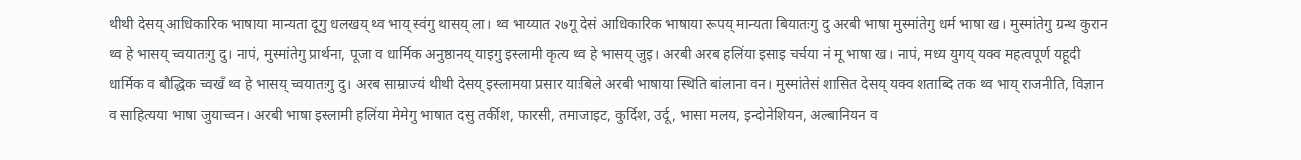थीथी देसय् आधिकारिक भाषाया मान्यता दूगु धलखय् थ्व भाय् स्वंगु थासय् ला। थ्व भाय्यात २७गू देसं आधिकारिक भाषाया रूपय् मान्यता बियातःगु दु अरबी भाषा मुस्मांतेगु धर्म भाषा ख। मुस्मांतेगु ग्रन्थ कुरान थ्व हे भासय् च्वयातःगु दु। नापं, मुस्मांतेगु प्रार्थना, पूजा व धार्मिक अनुष्ठानय् याइगु इस्लामी कृत्य थ्व हे भासय् जुइ। अरबी अरब हलिंया इसाइ चर्चया नं मू भाषा ख। नापं, मध्य युगय् यक्व महत्वपूर्ण यहूदी धार्मिक व बौद्धिक च्वखँ थ्व हे भासय् च्वयातःगु दु। अरब साम्राज्यं थीथी देसय् इस्लामया प्रसार याःबिले अरबी भाषाया स्थिति बांलाना वन। मुस्मांतेसं शासित देसय् यक्व शताब्दि तक थ्व भाय् राजनीति, विज्ञान व साहित्यया भाषा जुयाच्वन। अरबी भाषा इस्लामी हलिंया मेमेगु भाषात दसु तर्कीश, फारसी, तमाजाइट, कुर्दिश, उर्दू, भासा मलय, इन्दोनेशियन, अल्बानियन व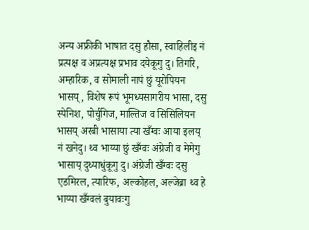अन्य अफ्रीकी भाषात दसु हौसा, स्वाहिलीइ नं प्रत्यक्ष व अप्रत्यक्ष प्रभाव दयेकूगु दु। तिगरि, अम्हारिक, व सोमाली नापं छुं यूरोपियन भासय्, विशेष रूपं भूमध्यसागरीय भासा, दसु स्पेनिश, पोर्चुगिज, माल्तिज व सिसिलियन भासय् अरबी भासाया त्या खँग्वः आया इलय् नं खनेदु। थ्व भाय्या छुं खँग्वः अंग्रेजी व मेमेगु भासाय् दुथ्याधुंकूगु दु। अंग्रेजी खँग्वः दसु एडमिरल, त्यारिफ, अल्कोहल, अल्जेब्रा थ्व हे भाय्या खँग्वलं बुयावःगु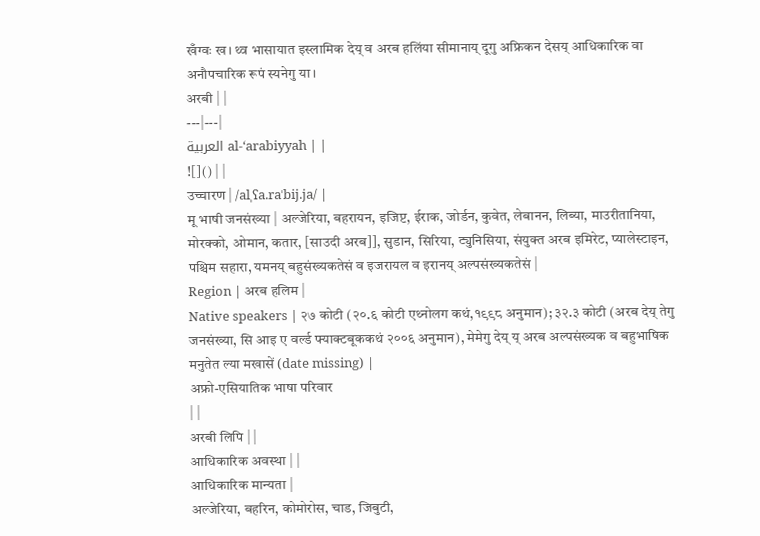खँग्वः ख। थ्व भासायात इस्लामिक देय् व अरब हलिंया सीमानाय् दूगु अफ्रिकन देसय् आधिकारिक वा अनौपचारिक रूपं स्यनेगु या।
अरबी | |
---|---|
العربية al-‘arabiyyah | |
![]() | |
उच्चारण | /alˌʕa.raˈbij.ja/ |
मू भाषी जनसंख्या | अल्जेरिया, बहरायन, इजिप्ट, ईराक, जोर्डन, कुवेत, लेबानन, लिब्या, माउरीतानिया, मोरक्को, ओमान, कतार, [साउदी अरब]], सुडान, सिरिया, ट्युनिसिया, संयुक्त अरब इमिरेट, प्यालेस्टाइन, पश्चिम सहारा, यमनय् बहुसंख्यकतेसं व इजरायल व इरानय् अल्पसंख्यकतेसं |
Region | अरब हलिम |
Native speakers | २७ कोटी (२०.६ कोटी एथ्नोलग कथं,१९९८ अनुमान); ३२.३ कोटी (अरब देय् तेगु जनसंख्या, सि आइ ए वर्ल्ड फ्याक्टबूककथं २००६ अनुमान), मेमेगु देय् य् अरब अल्पसंख्यक व बहुभाषिक मनुतेत ल्या मखासें (date missing) |
अफ्रो-एसियातिक भाषा परिवार
| |
अरबी लिपि | |
आधिकारिक अवस्था | |
आधिकारिक मान्यता |
अल्जेरिया, बहरिन, कोमोरोस, चाड, जिबुटी,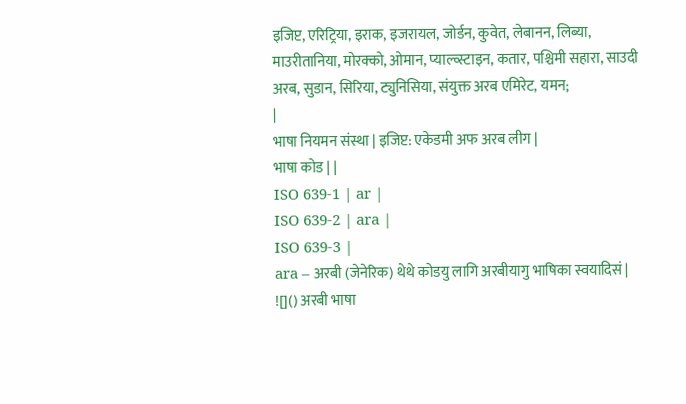इजिप्ट, एरिट्रिया, इराक, इजरायल, जोर्डन, कुवेत, लेबानन, लिब्या, माउरीतानिया, मोरक्को, ओमान, प्याल्व्स्टाइन, कतार, पश्चिमी सहारा, साउदी अरब, सुडान, सिरिया, ट्युनिसिया, संयुक्त अरब एमिरेट, यमन;
|
भाषा नियमन संस्था | इजिप्ट: एकेडमी अफ अरब लीग |
भाषा कोड | |
ISO 639-1 | ar |
ISO 639-2 | ara |
ISO 639-3 |
ara – अरबी (जेनेरिक) थेथे कोडयु लागि अरबीयागु भाषिका स्वयादिसं |
![]() अरबी भाषा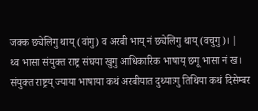जक्क छ्येलिगु थाय् (वांगु) व अरबी भाय् नं छ्येलिगु थाय् (वचुगु)। |
थ्व भासा संयुक्त राष्ट्र संघया खुगु आधिकारिक भाषाय् छगू भासा नं ख। संयुक्त राष्ट्रय् ज्याया भाषाया कथं अरबीयात दुथ्याःगु तिथिया कथं दिसेम्बर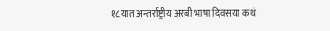१८यात अन्तर्राष्ट्रीय अरबी भाषा दिवसया कथं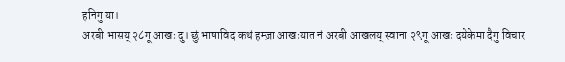हनिगु या।
अरबी भासय् २८गू आखः दु। छुं भाषाविद कथं हम्ज़ा आखःयात नं अरबी आखलय् स्वाना २९गू आखः दयेकेमा दैगु विचार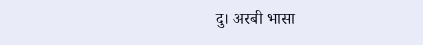दु। अरबी भासा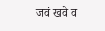जवं खवे व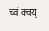च्वं क्वय्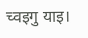च्वइगु याइ।